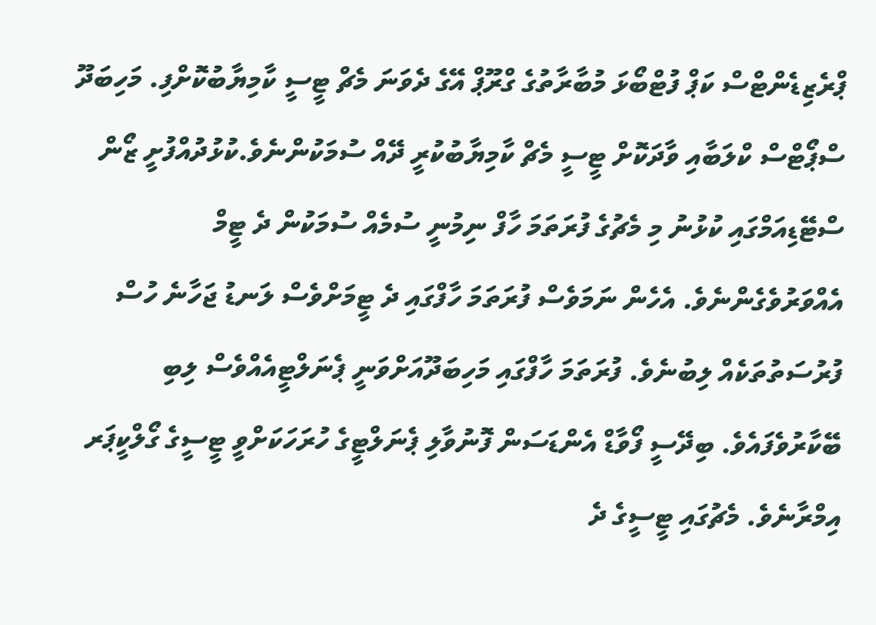ޕްރެޒިޑެންޓްސް ކަޕް ފުޓްބޯޅަ މުބާރާތުގެ ގްރޫޕް އޭގެ ދެވަނަ މެޗް ޓީސީ ކާމިޔާބުކޮށްފި. މަހިބަދޫ ސްޕޯޓްސް ކްލަބާއި ވާދަކޮށް ޓީސީ މެޗް ކާމިޔާބުކުރީ ދޭއް ސުމަކުންނެވެ.ކުޅުދުއްފުށީ ޒޯން ސްޓޭޑިއަމްގައި ކުޅުނު މި މެޗުގެ ފުރަތަމަ ހާފް ނިމުނީ ސުމެއް ސުމަކުން ދެ ޓީމް އެއްވަރުވެގެންނެވެ. އެހެން ނަމަވެސް ފުރަތަމަ ހާފްގައި ދެ ޓީމަށްވެސް ލަނޑު ޖަހާނެ ހުސް ފުރުސަތުތަކެއް ލިބުނެވެ. ފުރަތަމަ ހާފްގައި މަހިބަދޫއަށްވަނީ ޕެނަލްޓީއެއްވެސް ލިބި ބޭކާރުވެފައެވެ. ބިދޭސީ ފޯވާޑް އެންޑަސަން ފޮނުވާލި ޕެނަލްޓީގެ ހުރަހަކަށްވީ ޓީސީގެ ގޯލްކީޕަރ އިމްރާނެވެ. މެޗުގައި ޓީސީގެ ދެ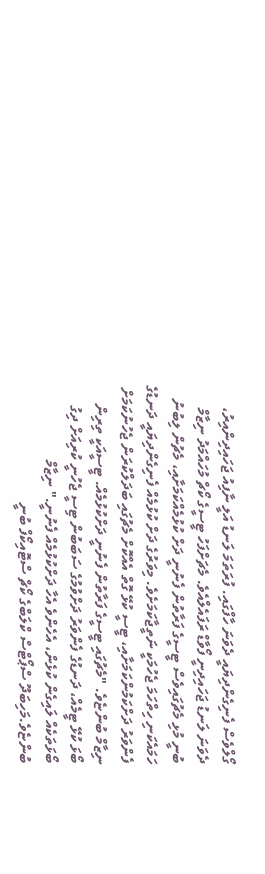ގޯލްވެސް ފެނިގެންދިޔައީ ދެވަނަ ހާފްގައި. ފުރަތަމަ ލަނޑު އަލީ ނާފިއު ޖަހައިދިންއިރު، ދެވަނަ ލަނޑު ޖަހައިދިނީ ފޯވާޑް ރަފައެލްއެވެ. މެޗަށްފަހު ޓީސީގެ ކޯޗް މުހައްމަދު ނިޒާމް ބުނީ މުޅި މެޗުގައިވެސް ޓީސީގެ ފަރާތުން ފެނުނީ ދަށް ކުޅުމެއްކަމަށާއި، މެޗުން ލިބުނު ހަމައެކަނި ހިތްހަމަ ޖެހުމަކީ ނަތީޖާކަމަށެވެ. މިވަރުގެ ދަށް ކުޅުމެއް ފެނިގެންދިޔައީ ދަނޑުގެ ފެންވަރު ދަށްކަމުންކަމަށާއި، ޓީސީ ކުޅޭ ގޮތް އެއްކޮށް މެޗުގައި ބަދަލްކުރަން ޖެހުނުކަމަށް ނިޒާމް ބުންޏެވެ. "މެޗުގައި ޓީސީގެ ފަރާތުން ފެނުނީ ދަށްކުޅުމެއް. ޓީސީއަކީ ތިރިން ބޯޅަ ކުޅޭ ޓީމެއް، ދަނޑުގެ ފެންވަރު ދަށްވުމުގެ ސަބަބުން ޓިސީ ޖެހުނީ ކުރިއަށް ދިގު ބޯޅަތަކެއް ލައިގެން ކުޅެން، އެހެންވެ އެހާ ދަށްކުޅުމެއް ފެނުނީ." ނިޒާމް ބުންޏެވެ.މަހިބަދޫ ސްޕޯޓްސް ކްލަބްގެ ކޯޗް ސްޓޮއިކޯފް ބުނީ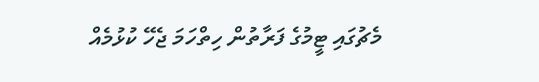މެޗުގައި ޓީމުގެ ފަރާތުން ހިތްހަމަ ޖެހޭ ކުޅުމެއް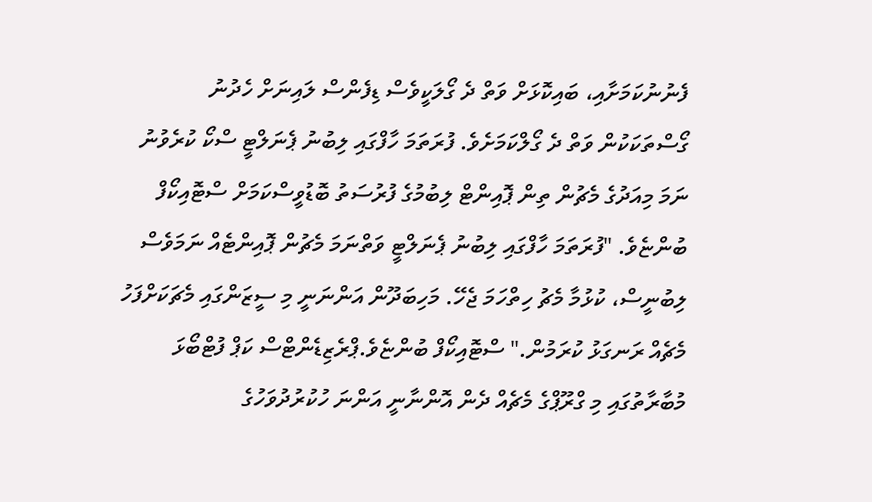ފެނުނުކަމަށާއި، ބައިކޮޅަށް ވަތް ދެ ގޯލަކީވެސް ޑިފެންސް ލައިނަށް ހެދުނު ގޯސްތަކަކުން ވަތް ދެ ގޯލްކަމަށެވެ. ފުރަތަމަ ހާފްގައި ލިބުނު ޕެނަލްޓީ ސްކޯ ކުރެވުނު ނަމަ މިއަދުގެ މެޗުން ތިން ޕޮއިންޓް ލިބުމުގެ ފުރުސަތު ބޮޑުވީސްކަމަށް ސްޓޮއިކޯފް ބުންޏެވެ. "ފުރަތަމަ ހާފްގައި ލިބުނު ޕެނަލްޓީ ވަތްނަމަ މެޗުން ޕޮއިންޓެއް ނަމަވެސް ލިބުނީސް، ކުޅުމާ މެޗު ހިތްހަމަ ޖެހޭ. މަހިބަދޫން އަންނަނީ މި ސީޒަންގައި މެޗަކަށްފަހު މެޗެއް ރަނގަޅު ކުރަމުން." ސްޓޮއިކޯފް ބުންޏެވެ.ޕްރެޒިޑެންޓްސް ކަޕް ފުޓްބޯޅަ މުބާރާތުގައި މި ގްރޫޕްގެ މެޗެއް ދެން އޮންނާނީ އަންނަ ހުކުރުދުވަހުގެ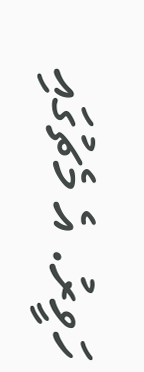ހަވީރު. އެ މެޗުގައި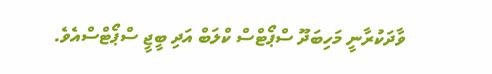ވާދަކުރާނީ މަހިބަދޫ ސްޕޯޓްސް ކްލަބް އަދި ބީޖީ ސްޕޯޓްސްއެވެ.